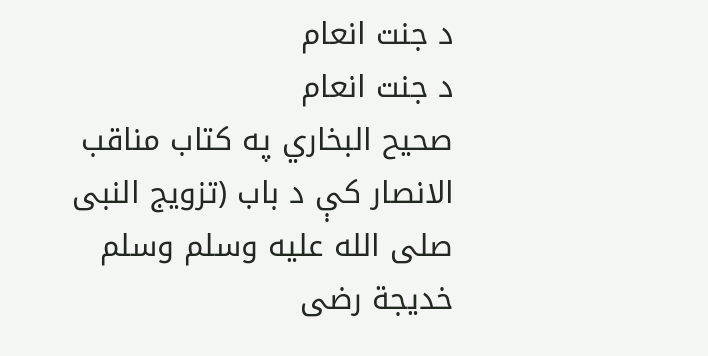د جنت انعام
د جنت انعام
صحيح البخاري په کتاب مناقب الانصار کې د باب (تزويج النبى صلى الله عليه وسلم وسلم خديجة رضى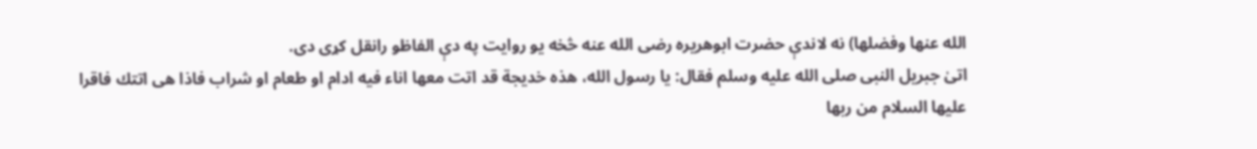الله عنها وفضلها) نه لاندې حضرت ابوهريره رضى الله عنه څخه يو روايت په دې الفاظو رانقل کړى دى.
اتىٰ جبريل النبى صلى الله عليه وسلم فقال: يا رسول الله، هذه خديجة قد اتت معها اناء فيه ادام او طعام او شراب فاذا هى اتتك فاقرا عليها السلام من ربها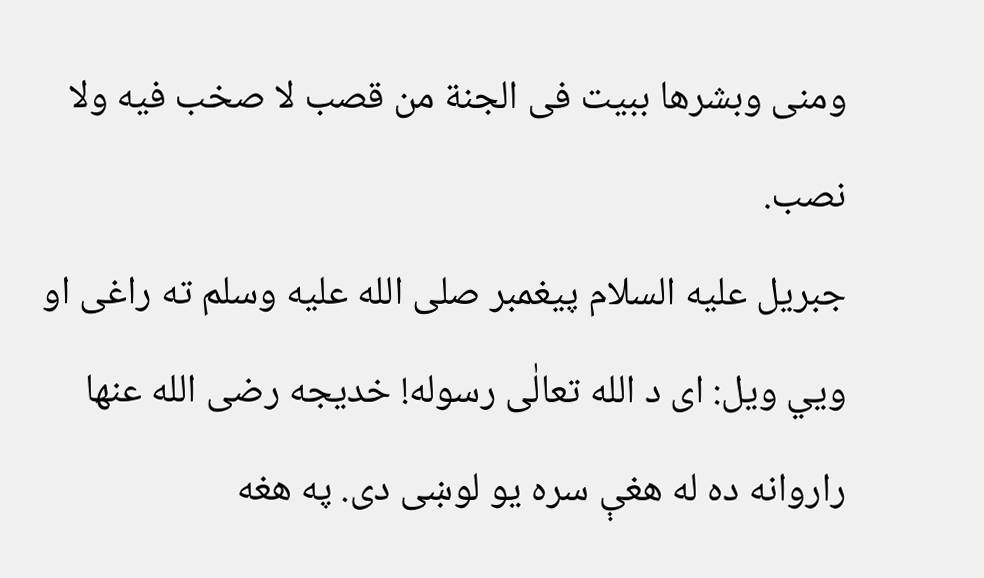ومنى وبشرها ببيت فى الجنة من قصب لا صخب فيه ولا نصب.
جبريل عليه السلام پيغمبر صلى الله عليه وسلم ته راغى او ويي ويل: اى د الله تعالٰى رسوله! خديجه رضى الله عنها راروانه ده له هغې سره يو لوښى دى. په هغه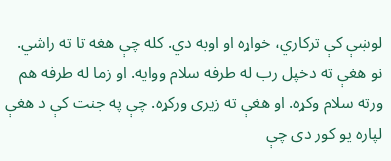لوښې کې ترکاري، خواړه او اوبه دي. کله چې هغه تا ته راشي. نو هغې ته دخپل رب له طرفه سلام ووايه. او زما له طرفه هم ورته سلام وکړه. او هغې ته زيرى ورکړه. چې په جنت کې د هغې لپاره يو کور دى چې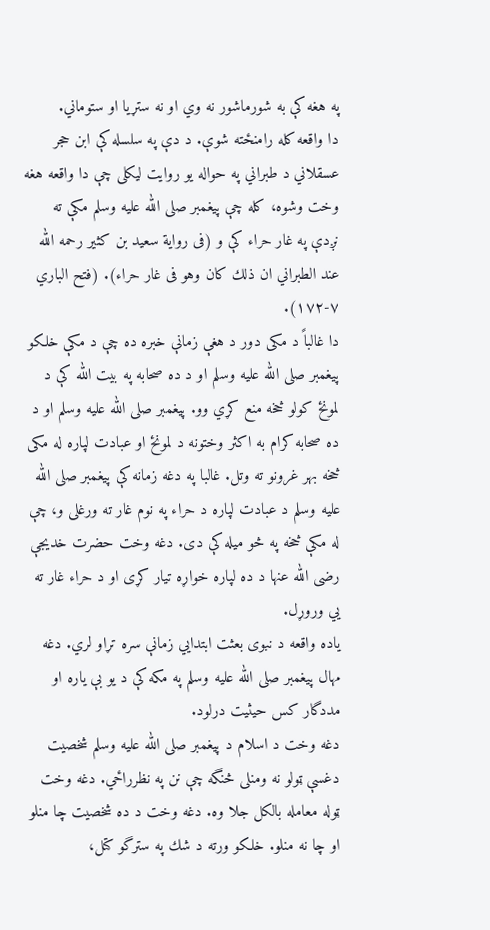په هغه کې به شورماشور نه وي او نه ستړيا او ستوماني.
دا واقعه کله رامنځته شوې. د دې په سلسله کې ابن حجر عسقلاني د طبراني په حواله يو روايت ليکلى چې دا واقعه هغه وخت وشوه، کله چې پيغمبر صلى الله عليه وسلم مکې ته نږدې په غار حراء کې و (فى رواية سعيد بن کثير رحمه الله عند الطبراني ان ذلك کان وهو فى غار حراء). (فتح الباري ۷-۱۷۲).
دا غالباً د مکى دور د هغې زمانې خبره ده چې د مکې خلکو پيغمبر صلى الله عليه وسلم او د ده صحابه په بيت الله کې د لمونځ کولو څخه منع کړي وو. پيغمبر صلى الله عليه وسلم او د ده صحابه کرام به اکثر وختونه د لمونځ او عبادت لپاره له مکى څخه بهر غرونو ته وتل. غالبا په دغه زمانه کې پيغمبر صلى الله عليه وسلم د عبادت لپاره د حراء په نوم غار ته ورغلى و، چې له مکې څخه په څو ميله کې دى. دغه وخت حضرت خديجې رضى الله عنها د ده لپاره خواړه تيار کړى او د حراء غار ته يي وروړل.
ياده واقعه د نبوى بعثت ابتدايي زمانې سره تړاو لري. دغه مهال پيغمبر صلى الله عليه وسلم په مکه کې د يو بې ياره او مددگار کس حيثيت درلود.
دغه وخت د اسلام د پيغمبر صلى الله عليه وسلم شخصيت دغسې ټولو نه ومنلى څنگه چې نن په نظرراځي. دغه وخت ټوله معامله بالکل جلا وه. دغه وخت د ده شخصيت چا منلو او چا نه منلو. خلکو ورته د شك په سترگو کتل،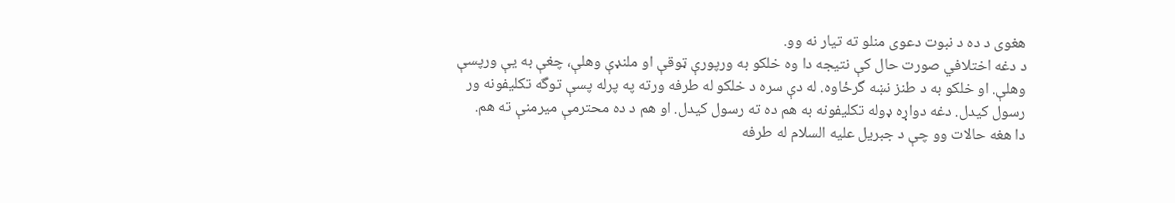هغوى د ده د نبوت دعوى منلو ته تيار نه وو.
د دغه اختلافي صورت حال کې نتيجه دا وه خلکو به ورپورې ټوقې او ملنډې وهلې، چغې به يې ورپسې وهلې. او خلکو به د طنز نښه گرځاوه. له دې سره د خلکو له طرفه ورته په پرله پسې توگه تکليفونه ور رسول کيدل. دغه دواړه ډوله تکليفونه به هم ده ته رسول کيدل. او هم د ده محترمې ميرمنې ته هم.
دا هغه حالات وو چې د جبريل عليه السلام له طرفه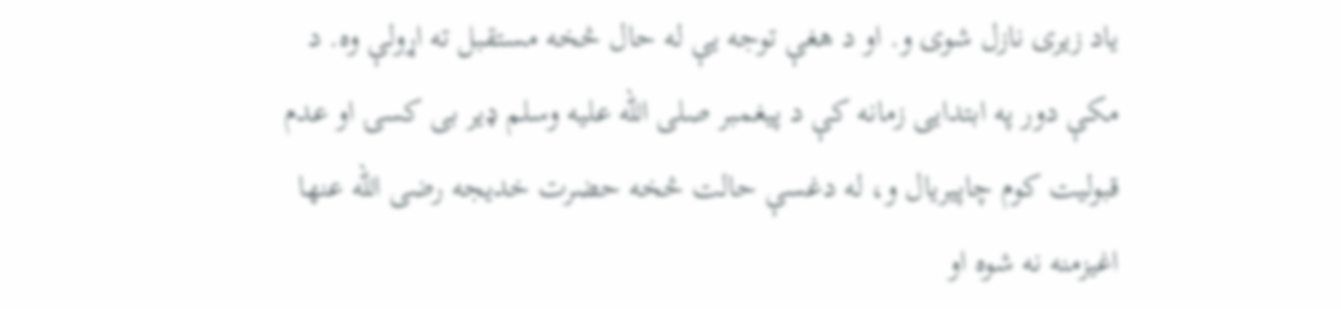ياد زيرى نازل شوى و. او د هغې توجه يې له حال څخه مستقبل ته اړولې وه. د مکې دور په ابتدايى زمانه کې د پيغمبر صلى الله عليه وسلم ډير بى کسۍ او عدم قبوليت کوم چاپيريال و، له دغسې حالت څخه حضرت خديجه رضى الله عنها اغيزمنه نه شوه او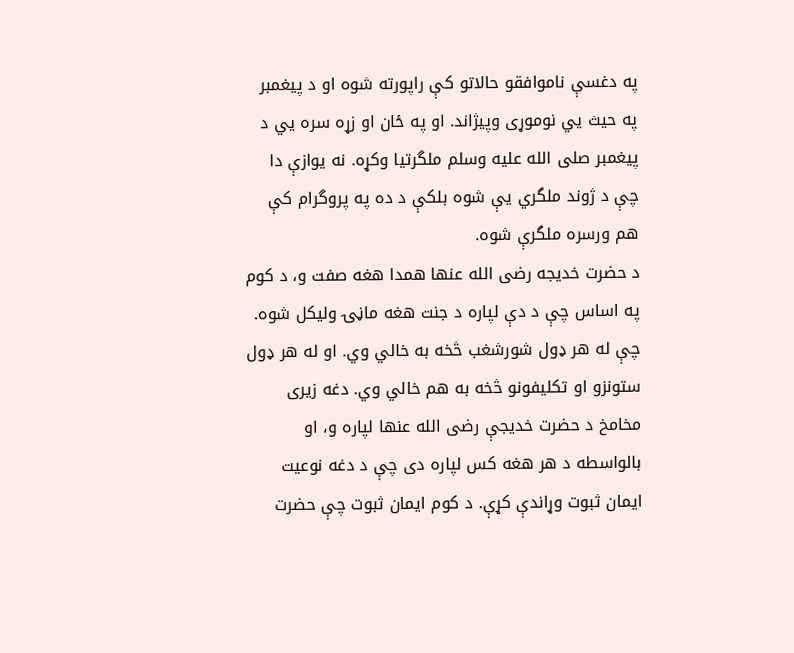په دغسې ناموافقو حالاتو کې راپورته شوه او د پيغمبر په حيث يي نوموړى وپيژاند. او په ځان او زړه سره يي د پيغمبر صلى الله عليه وسلم ملگرتيا وکړه. نه يوازې دا چې د ژوند ملگري يې شوه بلکې د ده په پروگرام کې هم ورسره ملگرې شوه.
د حضرت خديجه رضى الله عنها همدا هغه صفت و، د کوم په اساس چې د دې لپاره د جنت هغه ماڼۍ وليکل شوه. چې له هر ډول شورشغب څخه به خالي وي. او له هر ډول ستونزو او تکليفونو څخه به هم خالي وي. دغه زيرى مخامخ د حضرت خديجې رضى الله عنها لپاره و، او بالواسطه د هر هغه کس لپاره دى چې د دغه نوعيت ايمان ثبوت وړاندې کړې. د کوم ايمان ثبوت چې حضرت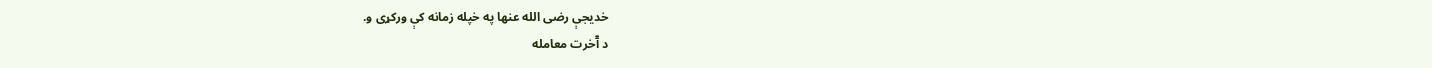خديجې رضى الله عنها په خپله زمانه کې ورکړى و.
د آۤخرت معامله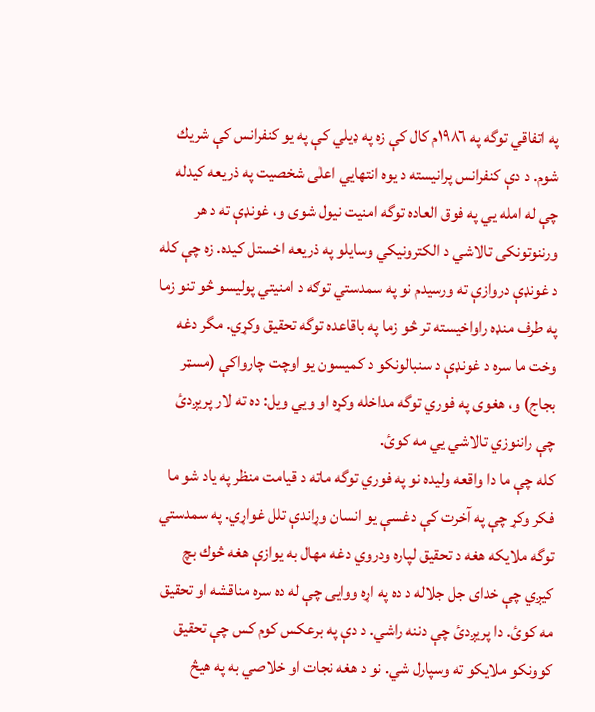په اتفاقي توگه په ١٩٨٦م کال کې زه په ډيلي کې په يو کنفرانس کې شريك شوم. د دې کنفرانس پرانيسته د يوه انتهايي اعلٰى شخصيت په ذريعه کيدله چې له امله يي په فوق العاده توگه امنيت نيول شوى و، غونډې ته د هر ورننوتونکى تالاشي د الکترونيکي وسايلو په ذريعه اخستل کيده. زه چې کله د غونډې دروازې ته ورسيدم نو په سمدستي توګه د امنيتي پوليسو څو تنو زما په طرف منډه راواخيسته تر څو زما په باقاعده توگه تحقيق وکړي. مگر دغه وخت ما سره د غونډې د سنبالونکو د کميسون يو اوچت چارواکې (مسټر بجاج) و، هغوى په فوري توگه مداخله وکړه او ويي ويل: ده ته لار پريږدئ چې راننوزي تالاشي يي مه کوئ.
کله چې ما دا واقعه وليده نو په فوري توگه ماته د قيامت منظر په ياد شو ما فکر وکړ چې په آخرت کې دغسې يو انسان وړاندې تلل غواړي. په سمدستي توگه ملايکه هغه د تحقيق لپاره ودروي دغه مهال به يوازې هغه څوك بچ کيږي چې خداى جل جلاله د ده په اړه ووايى چې له ده سره مناقشه او تحقيق مه کوئ. دا پريږدئ چې دننه راشي. د دې په برعکس کوم کس چې تحقيق کوونکو ملايکو ته وسپارل شي. نو د هغه نجات او خلاصي به په هيڅ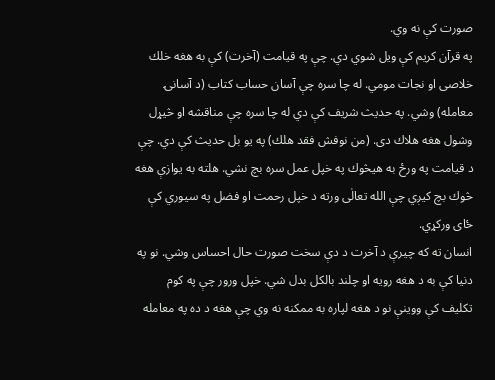صورت کې نه وي.
په قرآن کريم کې ويل شوي دي. چې په قيامت (آخرت) کې به هغه خلك خلاصى او نجات مومي. له چا سره چې آسان حساب کتاب (د آسانۍ معامله) وشي. په حديث شريف کې دي له چا سره چې مناقشه او څيړل وشول هغه هلاك دى. (من نوفش فقد هلك) په يو بل حديث کې دي. چې د قيامت په ورځ به هيڅوك په خپل عمل سره بچ نشي. هلته به يوازې هغه څوك بچ کيږي چې الله تعالٰى ورته د خپل رحمت او فضل په سيوري کې ځاى ورکړي.
انسان ته که چيرې د آخرت د دې سخت صورت حال احساس وشي. نو په دنيا کې به د هغه رويه او چلند بالکل بدل شي. خپل ورور چې په کوم تکليف کې ووينې نو د هغه لپاره به ممکنه نه وي چې هغه د ده په معامله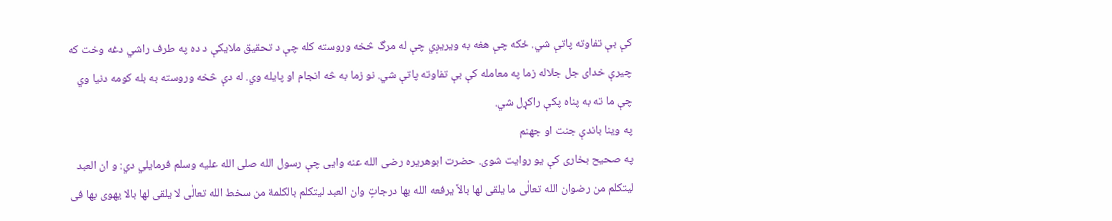کې بې تفاوته پاتې شي. ځکه چې هغه به ويريږي چې له مرگ څخه وروسته کله چې د تحقيق ملايکې د ده په طرف راشي دغه وخت که چيرې خداى جل جلاله زما په معامله کې بې تفاوته پاتې شي. نو زما به څه انجام او پايله وي. له دې څخه وروسته به بله کومه دنيا وي چې ما ته به پناه پکې راکړل شي.
په وينا باندې جنت او جهنم
په صحيح بخارى کې يو روايت شوى. حضرت ابوهريره رضى الله عنه وايى چې رسول الله صلى الله عليه وسلم فرمايلي دي: و ان العبد ليتکلم من رضوان الله تعالٰى ما يلقى لها بالاً يرفعه الله بها درجاتٍ وان العبد ليتکلم بالکلمة من سخط الله تعالٰى لا يلقى لها بالا يهوى بها فى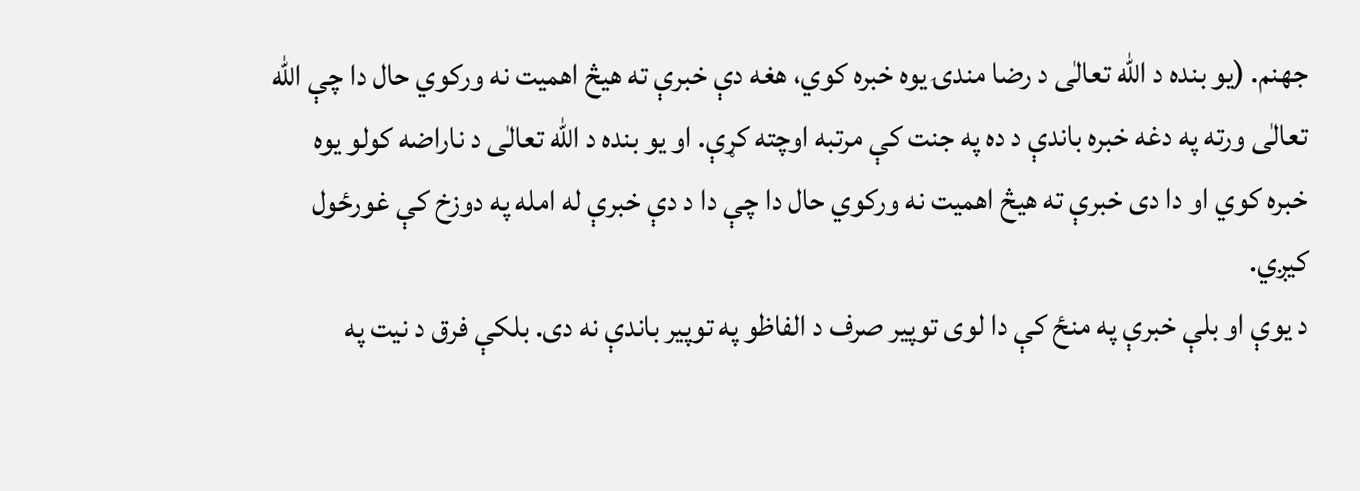جهنم. (يو بنده د الله تعالٰى د رضا مندۍ يوه خبره کوي، هغه دې خبرې ته هيڅ اهميت نه ورکوي حال دا چې الله تعالٰى ورته په دغه خبره باندې د ده په جنت کې مرتبه اوچته کړې. او يو بنده د الله تعالٰى د ناراضه کولو يوه خبره کوي او دا دى خبرې ته هيڅ اهميت نه ورکوي حال دا چې دا د دې خبرې له امله په دوزخ کې غورځول کيږي.
د يوې او بلې خبرې په منځ کې دا لوى توپير صرف د الفاظو په توپير باندې نه دى. بلکې فرق د نيت په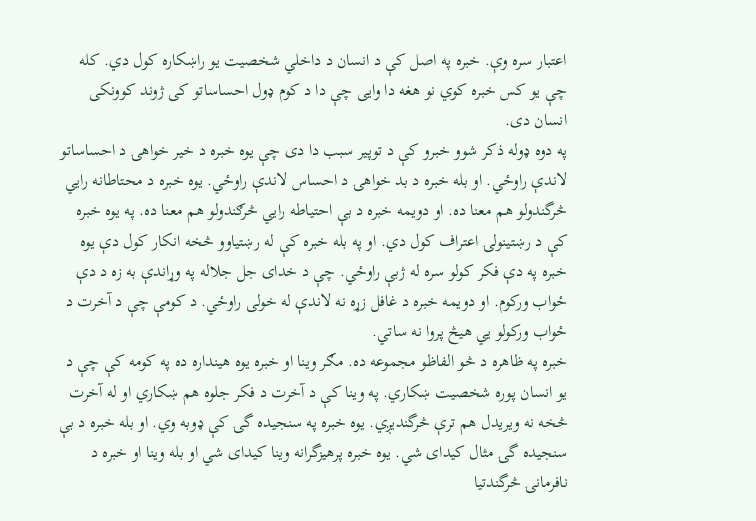اعتبار سره وې. خبره په اصل کې د انسان د داخلي شخصيت يو راښکاره کول دي. کله چې يو کس خبره کوي نو هغه دا وايى چې دا د کوم ډول احساساتو کى ژوند کوونکى انسان دى.
په دوه ډوله ذکر شوو خبرو کې د توپير سبب دا دى چې يوه خبره د خير خواهۍ د احساساتو لاندې راوځي. او بله خبره د بد خواهۍ د احساس لاندې راوځي. يوه خبره د محتاطانه رايي څرگندولو هم معنا ده. او دويمه خبره د بې احتياطه رايي څرګندولو هم معنا ده. په يوه خبره کې د رښتينولۍ اعتراف کول دي. او په بله خبره کې له رښتياوو څخه انکار کول دې يوه خبره په دې فکر کولو سره له ژبې راوځي. چې د خداى جل جلاله په وړاندې به زه د دې ځواب ورکوم. او دويمه خبره د غافل زړه نه لاندې له خولى راوځي. د کومې چې د آخرت د ځواب ورکولو يي هيڅ پروا نه ساتي.
خبره په ظاهره د څو الفاظو مجموعه ده. مګر وينا او خبره يوه هينداره ده په کومه کې چې د يو انسان پوره شخصيت ښکاري. په وينا کې د آخرت د فکر جلوه هم ښکاري او له آخرت څخه نه ويريدل هم ترې څرگنديږي. يوه خبره په سنجيده گۍ کې ډوبه وي. او بله خبره د بې سنجيده گۍ مثال کيداى شي. يوه خبره پرهيزگرانه وينا کيداى شي او بله وينا او خبره د نافرمانۍ څرگندتيا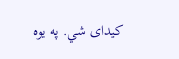کيداى شي. په يوه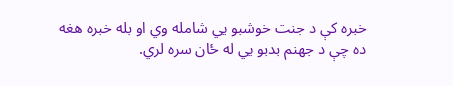خبره کې د جنت خوشبو يي شامله وي او بله خبره هغه ده چې د جهنم بدبو يي له ځان سره لري.